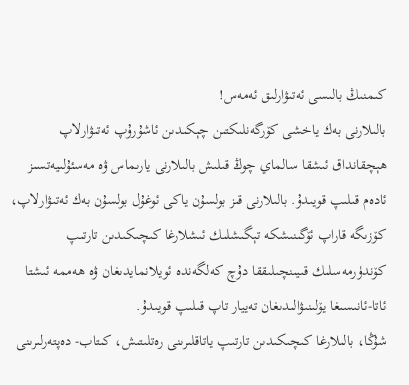كىمنىڭ بالىسى ئەتىۋارلىق ئەمەس!
بالىلارنى بەك ياخشى كۆرگەنلىكتىن چېكىدىن ئاشۇرۇپ ئەتىۋارلاپ ھېچقانداق ئىشقا سالماي چوڭ قىلىش بالىلارنى يارىماس ۋە مەسئۇلىيەتسىز ئادەم قىلىپ قويىدۇ. بالىلارنى قىز بولسۇن ياكى ئوغۇل بولسۇن بەك ئەتىۋارلاپ، كۆزىگە قاراپ ئۆگىنىشكە تېگىشلىك ئىشلارغا كىچىكىدىن تارتىپ كۆندۈرمەسلىك قىيىنچىلىققا دۇچ كەلگەندە ئويلانمايدىغان ۋە ھەممە ئىشتا ئاتا-ئانىسىغا يۆلىنىۋالىدىغان تەييار تاپ قىلىپ قويىدۇ.
شۇڭا، بالىلارغا كىچىكىدىن تارتىپ ياتاقلىرىنى رەتلىتىش، كىتاب- دەپتەرلىرىنى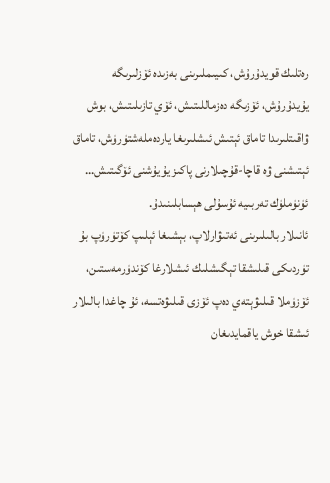رەتلىك قويدۇرۇش، كىيىملىرىنى بەزىدە ئۆزلىرىگە يۇيدۇرۇش، ئۆزىگە دەزماللىتىش، ئۆي تازىلىتىش، بوش ۋاقىتلىرىدا تاماق ئېتىش ئىشلىرىغا ياردەملەشتۈرۈش، تاماق ئېتىشنى ۋە قاچا-قۇچىلارنى پاكىز يۇيۇشنى ئۆگىتىش… ئۈنۈملۈك تەربىيە ئۇسۇلى ھېسابلىنىدۇ.
ئانىلار بالىلىرىنى ئەتىۋارلاپ، بېشىغا ئېلىپ كۆتۈرۈپ بۇ تۈردىكى قىلىشقا تېگىشلىك ئىشلارغا كۆندۈرمەستىن، ئۆزۈملا قىلىۋېتەي دەپ ئۆزى قىلىۋەتسە، ئۇ چاغدا بالىلار ئىشقا خوش ياقمايدىغان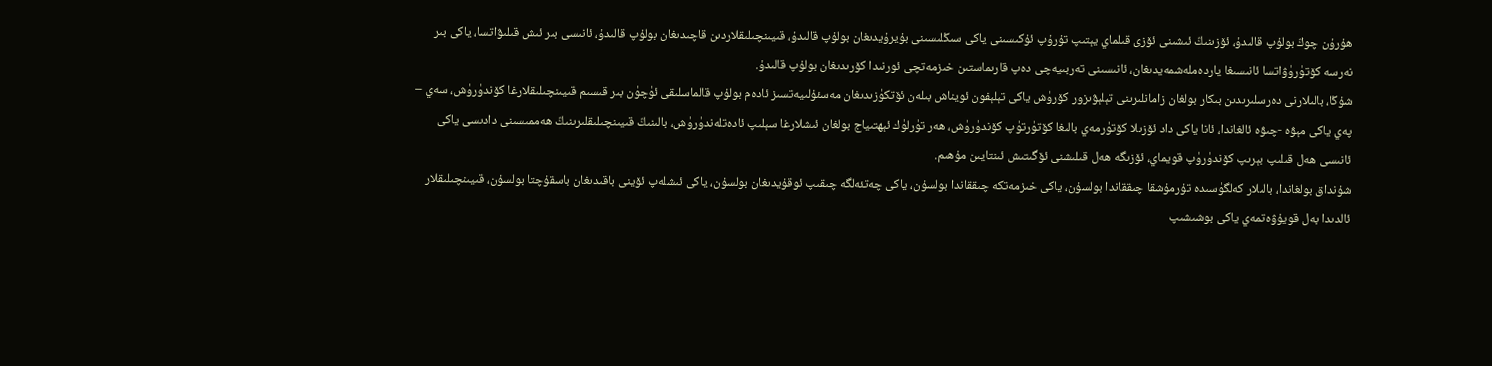ھۇرۇن چوڭ بولۇپ قالىدۇ، ئۆزىنىڭ ئىشىنى ئۆزى قىلماي يېتىپ تۇرۇپ ئۇكىسىنى ياكى سىڭلىسىنى بۇيرۇيدىغان بولۇپ قالىدۇ، قىيىنچىلىقلاردىن قاچىدىغان بولۇپ قالىدۇ، ئانىسى بىر ئىش قىلىۋاتسا، ياكى بىر نەرسە كۆتۈرۈۋاتسا ئانىسىغا ياردەملەشمەيدىغان، ئانىسىنى تەربىيەچى دەپ قارىماستىن خىزمەتچى ئورنىدا كۆرىدىغان بولۇپ قالىدۇ.
شۇڭا، بالىلارنى دەرسلىرىدىن بىكار بولغان زامانلىرىنى تېلېۋىزور كۆرۈش ياكى تېلېفون ئويناش بىلەن ئۆتكۈزىدىغان مەسئۇلىيەتسىز ئادەم بولۇپ قالماسلىقى ئۈچۈن بىر قىسىم قىيىنچىلىقلارغا كۆندۈرۈش، سەي – پەي ياكى مېۋە -چىۋە ئالغاندا، ئانا ياكى داد ئۆزىلا كۆتۈرمەي بالىغا كۆتۈرتۈپ كۆندۈرۈش، ھەر تۈرلۈك ئېھتىياج بولغان ئىشلارغا سېلىپ ئادەتلەندۈرۈش، بالىنىڭ قىيىنچىلىقلىرىنىڭ ھەممىسىنى دادىسى ياكى ئانىسى ھەل قىلىپ بېرىپ كۆندۈرۈپ قويماي، ئۆزىگە ھەل قىلىشنى ئۆگىتىش ئىنتايىن مۇھىم.
شۇنداق بولغاندا، بالىلار كەلگۈسىدە تۇرمۇشقا چىققاندا بولسۇن، ياكى خىزمەتكە چىققاندا بولسۇن، ياكى چەتئەلگە چىقىپ ئوقۇيدىغان بولسۇن، ياكى ئىشلەپ ئۆينى باقىدىغان باسقۇچتا بولسۇن، قىيىنچىلىقلار ئالدىدا بەل قويۇۋەتمەي ياكى بوشىشىپ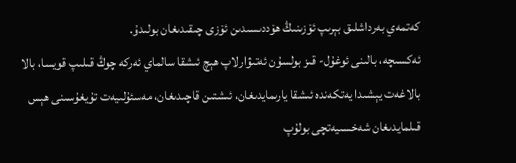كەتمەي بەرداشلىق بېرىپ ئۆزىنىڭ ھۆددىسىدىن ئۆزى چىقىدىغان بولىدۇ.
ئەكسىچە، بالىنى ئوغۇل- قىز بولسۇن ئەتىۋارلاپ ھېچ ئىشقا سالماي ئەركە چوڭ قىلىپ قويسا، بالا بالاغەت يېشىدا يەتكەندە ئىشقا يارىمايدىغان، ئىشتىن قاچىدىغان، مەسئۇلىيەت تۇيغۇسىنى ھېس قىلمايدىغان شەخسىيەتچى بولۇپ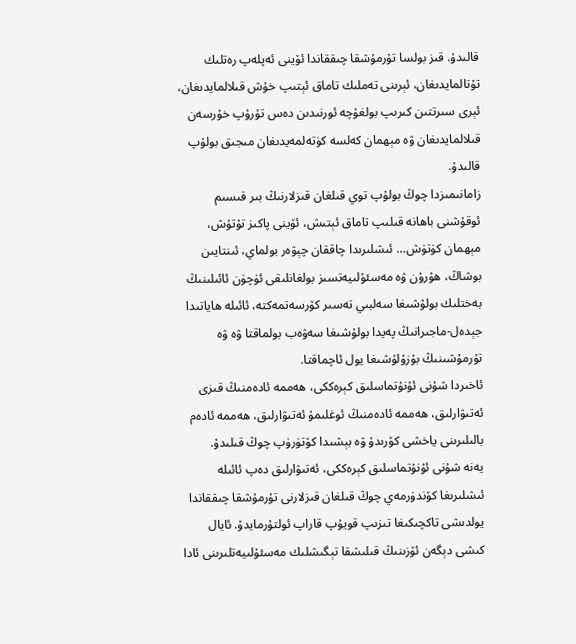قالىدۇ. قىز بولسا تۇرمۇشقا چىققاندا ئۆينى ئەپلەپ رەتلىك تۇتالمايدىغان، ئېرىنى تەملىك تاماق ئېتىپ خۇش قىلالمايدىغان، ئېرى سىرتتىن كىرىپ بولغۇچە ئورنىدىن دەس تۇرۇپ خۇرسەن قىلالمايدىغان ۋە مېھمان كەلسە كۈتەلمەيدىغان مىجىق بولۇپ قالىدۇ.
زامانىمىزدا چوڭ بولۇپ توي قىلغان قىزلارنىڭ بىر قىسىم ئوقۇشنى باھانە قىلىپ تاماق ئېتىش، ئۆينى پاكىز تۇتۇش، مېھمان كۈتۈش… ئىشلىرىدا چاققان چېۋەر بولماي، ئىنتايىن بوشاڭ، ھۇرۇن ۋە مەسئۇلىيەتسىز بولغانلىقى ئۈچۈن ئائىلىنىڭ بەختلىك بولۇشىغا سەلبىي تەسىر كۆرسەتمەكتە، ئائىلە ھاياتىدا جېدەل-ماجىرانىڭ پەيدا بولۇشىغا سەۋەب بولماقتا ۋە ۋە تۇرمۇشىنىڭ بۇزۇلۇشىغا يول ئاچماقتا.
ئاخىردا شۇنى ئۇنۇتماسلىق كېرەككى، ھەممە ئادەمنىڭ قىزى ئەتىۋارلىق، ھەممە ئادەمنىڭ ئوغلىمۇ ئەتىۋارلىق، ھەممە ئادەم بالىلىرىنى ياخشى كۆرىدۇ ۋە بېشىدا كۆتۈرۈپ چوڭ قىلىدۇ.
يەنە شۇنى ئۇنۇتماسلىق كېرەككى، ئەتىۋارلىق دەپ ئائىلە ئىشلىرىغا كۆندۈرمەي چوڭ قىلغان قىزلارنى تۇرمۇشقا چىققاندا يولدىشى تاكچىكىغا تىزىپ قويۇپ قاراپ ئولتۇرمايدۇ. ئايال كىشى دېگەن ئۆزىنىڭ قىلىشقا تېگىشلىك مەسئۇلىيەتلىرىنى ئادا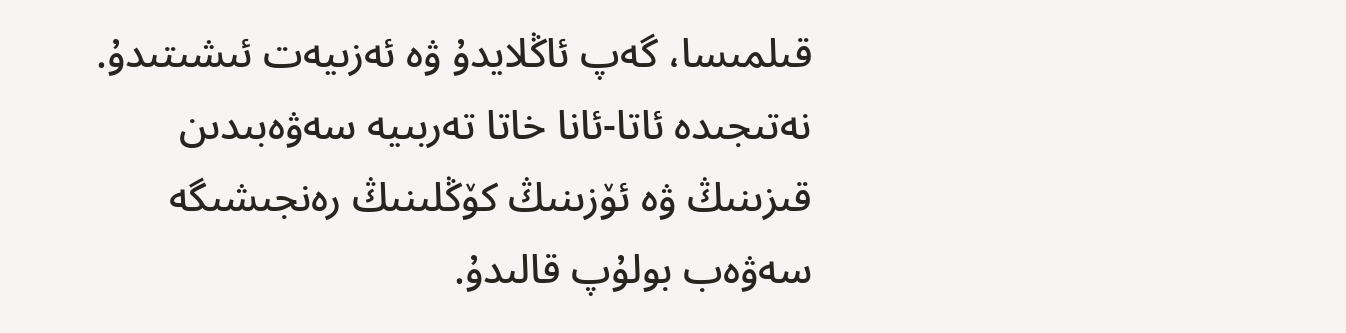قىلمىسا، گەپ ئاڭلايدۇ ۋە ئەزىيەت ئىشىتىدۇ. نەتىجىدە ئاتا-ئانا خاتا تەربىيە سەۋەبىدىن قىزىنىڭ ۋە ئۆزىنىڭ كۆڭلىنىڭ رەنجىشىگە سەۋەب بولۇپ قالىدۇ.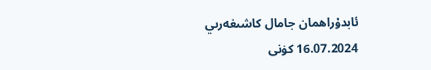ئابدۇراھمان جامال كاشىغەرىي
16.07.2024 كۈنى